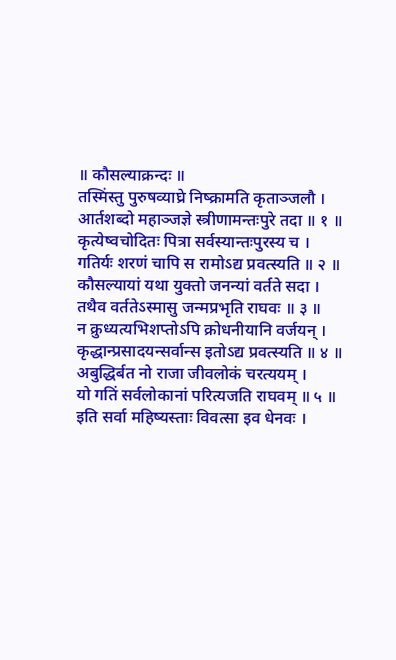॥ कौसल्याक्रन्दः ॥
तस्मिंस्तु पुरुषव्याघ्रे निष्क्रामति कृताञ्जलौ ।
आर्तशब्दो महाञ्जज्ञे स्त्रीणामन्तःपुरे तदा ॥ १ ॥
कृत्येष्वचोदितः पित्रा सर्वस्यान्तःपुरस्य च ।
गतिर्यः शरणं चापि स रामोऽद्य प्रवत्स्यति ॥ २ ॥
कौसल्यायां यथा युक्तो जनन्यां वर्तते सदा ।
तथैव वर्ततेऽस्मासु जन्मप्रभृति राघवः ॥ ३ ॥
न क्रुध्यत्यभिशप्तोऽपि क्रोधनीयानि वर्जयन् ।
कृद्धान्प्रसादयन्सर्वान्स इतोऽद्य प्रवत्स्यति ॥ ४ ॥
अबुद्धिर्बत नो राजा जीवलोकं चरत्ययम् ।
यो गतिं सर्वलोकानां परित्यजति राघवम् ॥ ५ ॥
इति सर्वा महिष्यस्ताः विवत्सा इव धेनवः ।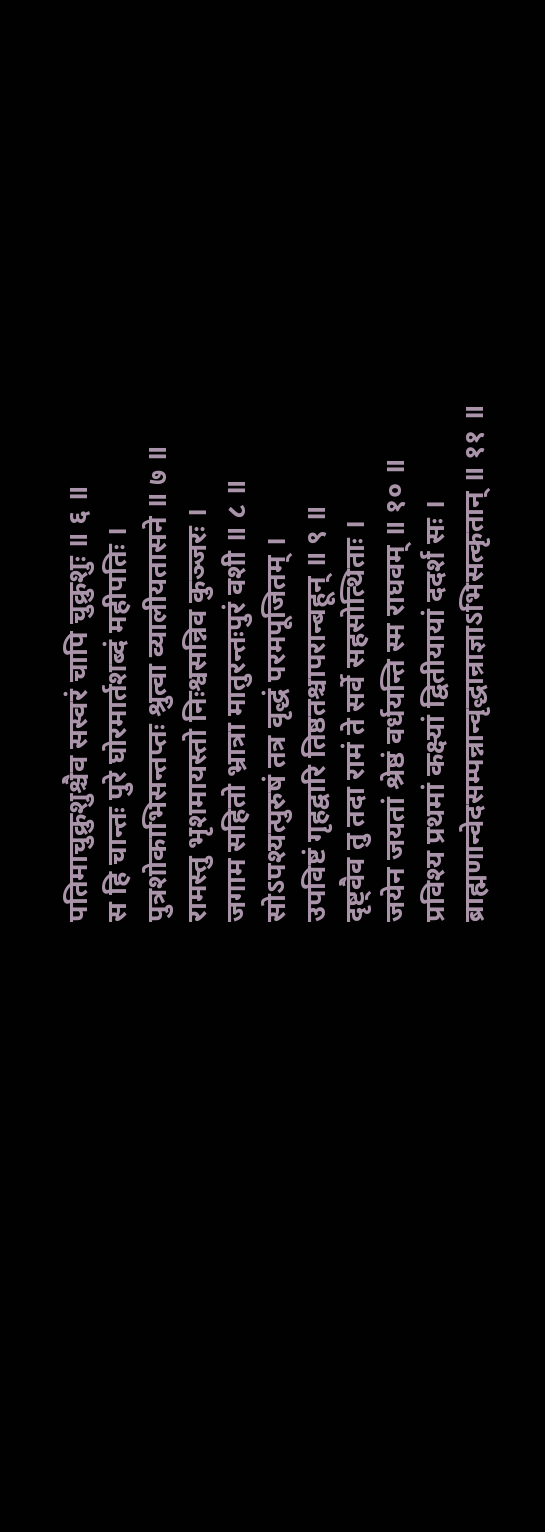पतिमाचुक्रुशुश्चैव सस्वरं चापि चुक्रुशुः ॥ ६ ॥
स हि चान्तः पुरे घोरमार्तशब्दं महीपतिः ।
पुत्रशोकाभिसन्तप्तः श्रुत्वा व्यालीयतासने ॥ ७ ॥
रामस्तु भृशमायस्तो निःश्वसन्निव कुञ्जरः ।
जगाम सहितो भ्रात्रा मातुरन्तःपुरं वशी ॥ ८ ॥
सोऽपश्यत्पुरुषं तत्र वृद्धं परमपूजितम् ।
उपविष्टं गृहद्वारि तिष्ठतश्चापरान्बहून् ॥ ९ ॥
दृष्ट्वैव तु तदा रामं ते सर्वे सहसोत्थिताः ।
जयेन जयतां श्रेष्ठं वर्धयन्ति स्म राघवम् ॥ १० ॥
प्रविश्य प्रथमां कक्ष्यां द्वितीयायां ददर्श सः ।
ब्राह्मणान्वेदसम्पन्नान्वृद्धान्राज्ञाऽभिसत्कृतान् ॥ ११ ॥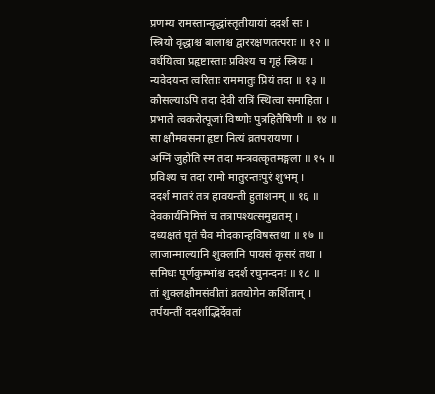प्रणम्य रामस्तान्वृद्धांस्तृतीयायां ददर्श सः ।
स्त्रियो वृद्धाश्च बालाश्च द्वाररक्षणतत्पराः ॥ १२ ॥
वर्धयित्वा प्रहृष्टास्ताः प्रविश्य च गृहं स्त्रियः ।
न्यवेदयन्त त्वरिताः राममातुः प्रियं तदा ॥ १३ ॥
कौसल्याऽपि तदा देवी रात्रिं स्थित्वा समाहिता ।
प्रभाते त्वकरोत्पूजां विष्णोः पुत्रहितैषिणी ॥ १४ ॥
सा क्षौमवसना हृष्टा नित्यं व्रतपरायणा ।
अग्निं जुहोति स्म तदा मन्त्रवत्कृतमङ्गला ॥ १५ ॥
प्रविश्य च तदा रामो मातुरन्तःपुरं शुभम् ।
ददर्श मातरं तत्र हावयन्ती हुताशनम् ॥ १६ ॥
देवकार्यनिमित्तं च तत्रापश्यत्समुद्यतम् ।
दध्यक्षतं घृतं चैव मोदकान्हविषस्तथा ॥ १७ ॥
लाजान्माल्यानि शुक्लानि पायसं कृसरं तथा ।
समिधः पूर्णकुम्भांश्च ददर्श रघुनन्दनः ॥ १८ ॥
तां शुक्लक्षौमसंवीतां व्रतयोगेन कर्शिताम् ।
तर्पयन्तीं ददर्शाद्भिर्देवतां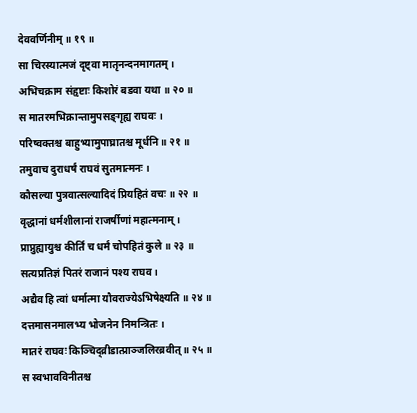देववर्णिनीम् ॥ १९ ॥
सा चिरस्यात्मजं दृष्ट्वा मातृनन्दनमागतम् ।
अभिचक्राम संहृष्टाः किशोरं बडवा यथा ॥ २० ॥
स मातरमभिक्रान्तामुपसङ्गृह्य राघवः ।
परिष्वक्तश्च बाहुभ्यामुपाघ्रातश्च मूर्धनि ॥ २१ ॥
तमुवाच दुराधर्षं राघवं सुतमात्मनः ।
कौसल्या पुत्रवात्सल्यादिदं प्रियहितं वचः ॥ २२ ॥
वृद्धानां धर्मशीलानां राजर्षीणां महात्मनाम् ।
प्राप्नुह्यायुश्च कीर्तिं च धर्मं चोपहितं कुले ॥ २३ ॥
सत्यप्रतिज्ञं पितरं राजानं पश्य राघव ।
अद्यैव हि त्वां धर्मात्मा यौवराज्येऽभिषेक्ष्यति ॥ २४ ॥
दत्तमासनमालभ्य भोजनेन निमन्त्रितः ।
मातरं राघवः किञ्चिद्व्रीडात्प्राञ्जलिरब्रवीत् ॥ २५ ॥
स स्वभावविनीतश्च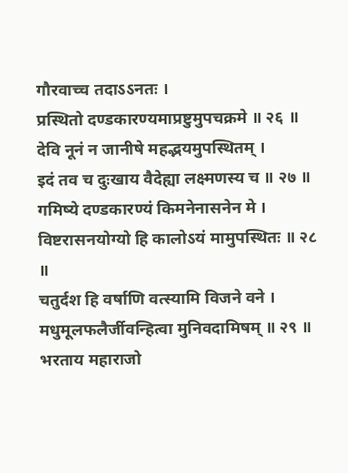गौरवाच्च तदाऽऽनतः ।
प्रस्थितो दण्डकारण्यमाप्रष्टुमुपचक्रमे ॥ २६ ॥
देवि नूनं न जानीषे महद्भयमुपस्थितम् ।
इदं तव च दुःखाय वैदेह्या लक्ष्मणस्य च ॥ २७ ॥
गमिष्ये दण्डकारण्यं किमनेनासनेन मे ।
विष्टरासनयोग्यो हि कालोऽयं मामुपस्थितः ॥ २८ ॥
चतुर्दश हि वर्षाणि वत्स्यामि विजने वने ।
मधुमूलफलैर्जीवन्हित्वा मुनिवदामिषम् ॥ २९ ॥
भरताय महाराजो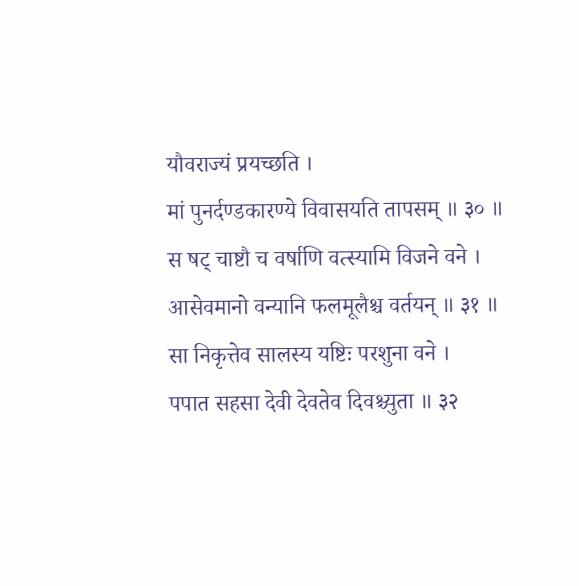यौवराज्यं प्रयच्छति ।
मां पुनर्दण्डकारण्ये विवासयति तापसम् ॥ ३० ॥
स षट् चाष्टौ च वर्षाणि वत्स्यामि विजने वने ।
आसेवमानो वन्यानि फलमूलैश्च वर्तयन् ॥ ३१ ॥
सा निकृत्तेव सालस्य यष्टिः परशुना वने ।
पपात सहसा देवी देवतेव दिवश्च्युता ॥ ३२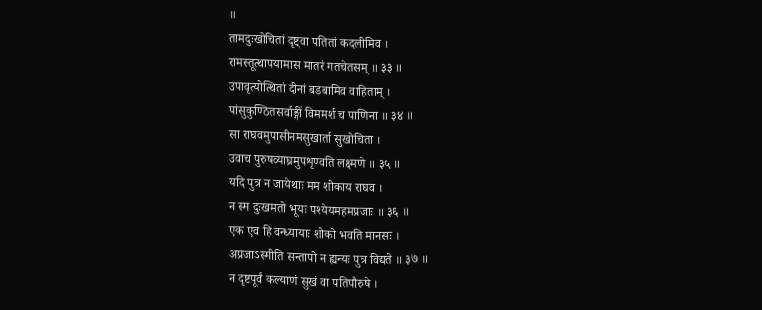॥
तामदुःखोचितां दृष्ट्वा पतितां कदलीमिव ।
रामस्तूत्थापयामास मातरं गतचेतसम् ॥ ३३ ॥
उपावृत्योत्थितां दीनां बडबामिव वाहिताम् ।
पांसुकुण्ठितसर्वाङ्गीं विममर्श च पाणिना ॥ ३४ ॥
सा राघवमुपासीनमसुखार्ता सुखोचिता ।
उवाच पुरुषव्याघ्रमुपशृण्वति लक्ष्मणे ॥ ३५ ॥
यदि पुत्र न जायेथाः मम शोकाय राघव ।
न स्म दुःखमतो भूयः पश्येयमहमप्रजाः ॥ ३६ ॥
एक एव हि वन्ध्यायाः शोको भवति मानसः ।
अप्रजाऽस्मीति सन्तापो न ह्यन्यः पुत्र विद्यते ॥ ३७ ॥
न दृष्टपूर्वं कल्याणं सुखं वा पतिपौरुषे ।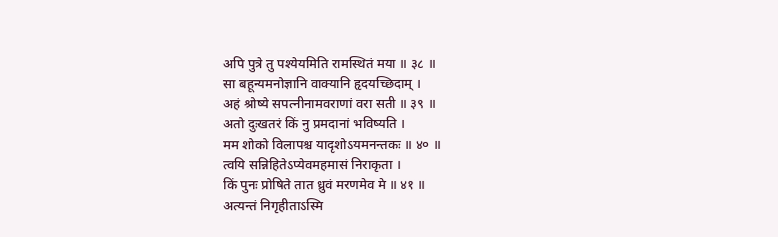अपि पुत्रे तु पश्येयमिति रामस्थितं मया ॥ ३८ ॥
सा बहून्यमनोज्ञानि वाक्यानि हृदयच्छिदाम् ।
अहं श्रोष्ये सपत्नीनामवराणां वरा सती ॥ ३९ ॥
अतो दुःखतरं किं नु प्रमदानां भविष्यति ।
मम शोको विलापश्च यादृशोऽयमनन्तकः ॥ ४० ॥
त्वयि सन्निहितेऽप्येवमहमासं निराकृता ।
किं पुनः प्रोषिते तात ध्रुवं मरणमेव मे ॥ ४१ ॥
अत्यन्तं निगृहीताऽस्मि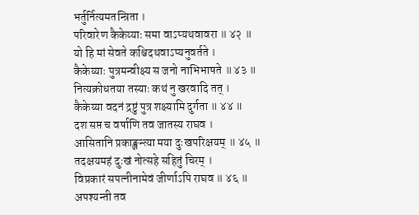भर्तुर्नित्यमतन्त्रिता ।
परिवारेण कैकेय्याः समा वाऽप्यथवावरा ॥ ४२ ॥
यो हि मां सेवते कश्चिदथवाऽप्यनुवर्तते ।
कैकेय्याः पुत्रमन्वीक्ष्य स जनो नाभिभाषते ॥ ४३ ॥
नित्यक्रोधतया तस्याः कथं नु खरवादि तत् ।
कैकेय्या वदनं द्रष्टुं पुत्र शक्ष्यामि दुर्गता ॥ ४४ ॥
दश सप्त च वर्षाणि तव जातस्य राघव ।
आसितानि प्रकाङ्क्षन्त्या मया दुःखपरिक्षयम् ॥ ४५ ॥
तदक्षयमहं दुःखं नोत्सहे सहितुं चिरम् ।
विप्रकारं सपत्नीनामेवं जीर्णाऽपि राघव ॥ ४६ ॥
अपश्यन्ती तव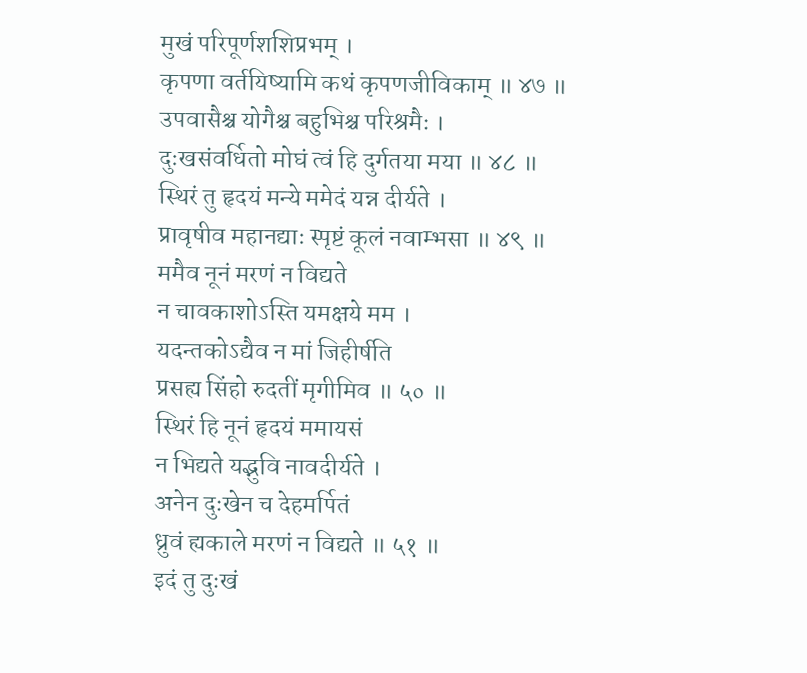मुखं परिपूर्णशशिप्रभम् ।
कृपणा वर्तयिष्यामि कथं कृपणजीविकाम् ॥ ४७ ॥
उपवासैश्च योगैश्च बहुभिश्च परिश्रमैः ।
दुःखसंवर्धितो मोघं त्वं हि दुर्गतया मया ॥ ४८ ॥
स्थिरं तु हृदयं मन्ये ममेदं यन्न दीर्यते ।
प्रावृषीव महानद्याः स्पृष्टं कूलं नवाम्भसा ॥ ४९ ॥
ममैव नूनं मरणं न विद्यते
न चावकाशोऽस्ति यमक्षये मम ।
यदन्तकोऽद्यैव न मां जिहीर्षति
प्रसह्य सिंहो रुदतीं मृगीमिव ॥ ५० ॥
स्थिरं हि नूनं हृदयं ममायसं
न भिद्यते यद्भुवि नावदीर्यते ।
अनेन दुःखेन च देहमर्पितं
ध्रुवं ह्यकाले मरणं न विद्यते ॥ ५१ ॥
इदं तु दुःखं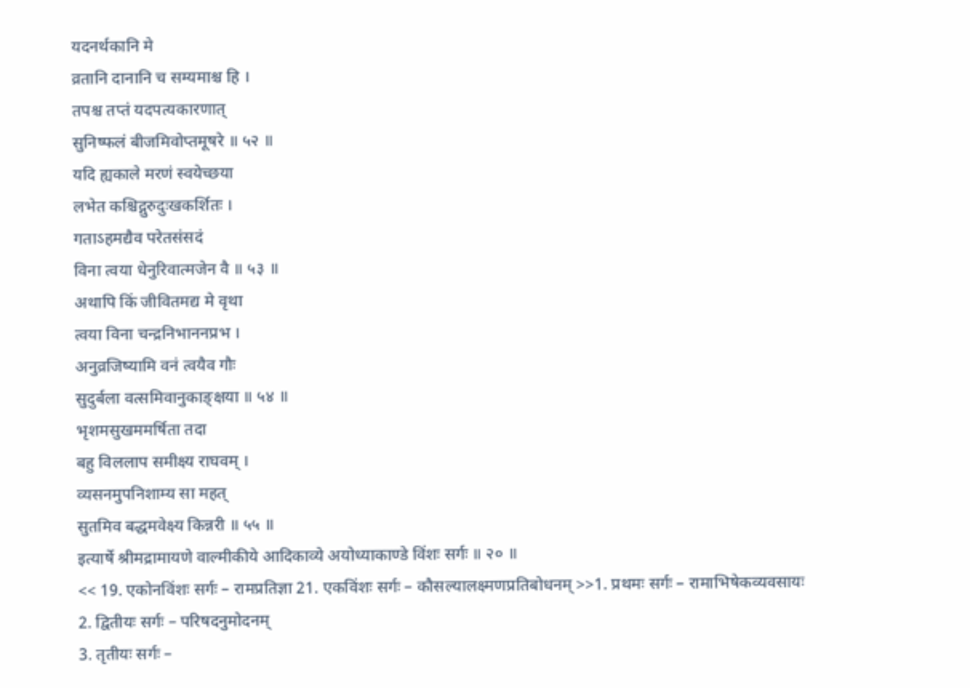यदनर्थकानि मे
व्रतानि दानानि च सम्यमाश्च हि ।
तपश्च तप्तं यदपत्यकारणात्
सुनिष्फलं बीजमिवोप्तमूषरे ॥ ५२ ॥
यदि ह्यकाले मरणं स्वयेच्छया
लभेत कश्चिद्गुरुदुःखकर्शितः ।
गताऽहमद्यैव परेतसंसदं
विना त्वया धेनुरिवात्मजेन वै ॥ ५३ ॥
अथापि किं जीवितमद्य मे वृथा
त्वया विना चन्द्रनिभाननप्रभ ।
अनुव्रजिष्यामि वनं त्वयैव गौः
सुदुर्बला वत्समिवानुकाङ्क्षया ॥ ५४ ॥
भृशमसुखममर्षिता तदा
बहु विललाप समीक्ष्य राघवम् ।
व्यसनमुपनिशाम्य सा महत्
सुतमिव बद्धमवेक्ष्य किन्नरी ॥ ५५ ॥
इत्यार्षे श्रीमद्रामायणे वाल्मीकीये आदिकाव्ये अयोध्याकाण्डे विंशः सर्गः ॥ २० ॥
<< 19. एकोनविंशः सर्गः – रामप्रतिज्ञा 21. एकविंशः सर्गः – कौसल्यालक्ष्मणप्रतिबोधनम् >>1. प्रथमः सर्गः – रामाभिषेकव्यवसायः
2. द्वितीयः सर्गः – परिषदनुमोदनम्
3. तृतीयः सर्गः –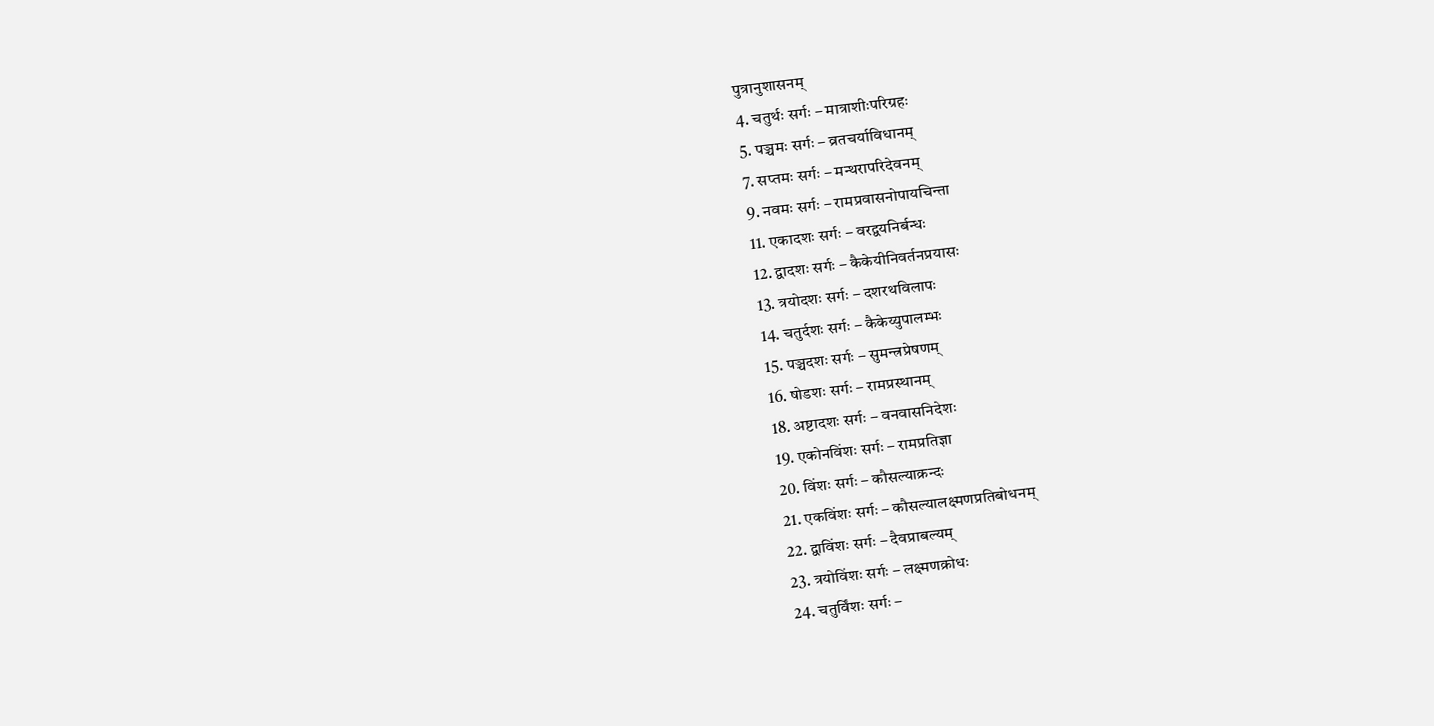पुत्रानुशासनम्
4. चतुर्थः सर्गः – मात्राशीःपरिग्रहः
5. पञ्चमः सर्गः – व्रतचर्याविधानम्
7. सप्तमः सर्गः – मन्थरापरिदेवनम्
9. नवमः सर्गः – रामप्रवासनोपायचिन्ता
11. एकादशः सर्गः – वरद्वयनिर्बन्धः
12. द्वादशः सर्गः – कैकेयीनिवर्तनप्रयासः
13. त्रयोदशः सर्गः – दशरथविलापः
14. चतुर्दशः सर्गः – कैकेय्युपालम्भः
15. पञ्चदशः सर्गः – सुमन्त्रप्रेषणम्
16. षोडशः सर्गः – रामप्रस्थानम्
18. अष्टादशः सर्गः – वनवासनिदेशः
19. एकोनविंशः सर्गः – रामप्रतिज्ञा
20. विंशः सर्गः – कौसल्याक्रन्दः
21. एकविंशः सर्गः – कौसल्यालक्ष्मणप्रतिबोधनम्
22. द्वाविंशः सर्गः – दैवप्राबल्यम्
23. त्रयोविंशः सर्गः – लक्ष्मणक्रोधः
24. चतुर्विंशः सर्गः –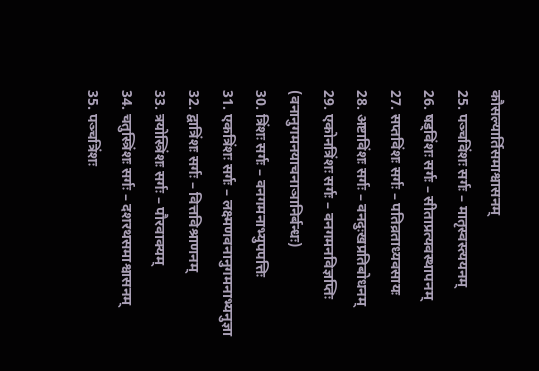कौसल्यार्तिसमाश्वासनम्
25. पञ्चविंशः सर्गः – मातृस्वस्त्ययनम्
26. षड्विंशः सर्गः – सीताप्रत्यवस्थापनम्
27. सप्तविंशः सर्गः – पतिव्रताध्यवसायः
28. अष्टाविंशः सर्गः – वनदुःखप्रतिबोधनम्
29. एकोनत्रिंशः सर्गः – वनगमनविज्ञप्तिः (वनानुगमनयाचनाञानिर्बन्धः)
30. त्रिंशः सर्गः – वनगमनाभ्युपपत्तिः
31. एकत्रिंशः सर्गः – लक्ष्मणवनानुगमनाभ्यनुज्ञा
32. द्वात्रिंशः सर्गः – वित्तविश्राणनम्
33. त्रयोस्त्रिंशः सर्गः – पौरवाक्यम्
34. चतुस्त्रिंशः सर्गः – दशरथसमाश्वासनम्
35. पञ्चत्रिंशः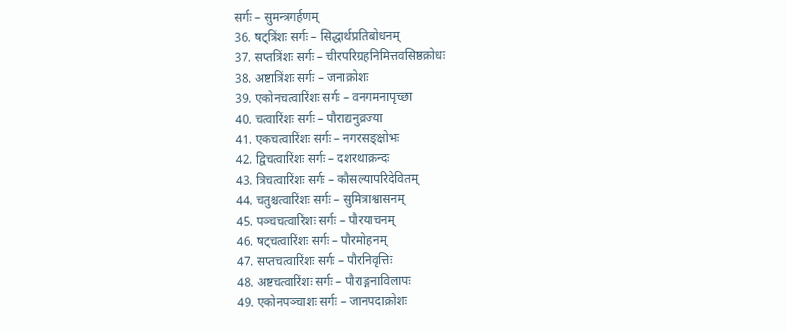सर्गः – सुमन्त्रगर्हणम्
36. षट्त्रिंशः सर्गः – सिद्धार्थप्रतिबोधनम्
37. सप्तत्रिंशः सर्गः – चीरपरिग्रहनिमित्तवसिष्ठक्रोधः
38. अष्टात्रिंशः सर्गः – जनाक्रोशः
39. एकोनचत्वारिंशः सर्गः – वनगमनापृच्छा
40. चत्वारिंशः सर्गः – पौराद्यनुव्रज्या
41. एकचत्वारिंशः सर्गः – नगरसङ्क्षोभः
42. द्विचत्वारिंशः सर्गः – दशरथाक्रन्दः
43. त्रिचत्वारिंशः सर्गः – कौसल्यापरिदेवितम्
44. चतुश्चत्वारिंशः सर्गः – सुमित्राश्वासनम्
45. पञ्चचत्वारिंशः सर्गः – पौरयाचनम्
46. षट्चत्वारिंशः सर्गः – पौरमोहनम्
47. सप्तचत्वारिंशः सर्गः – पौरनिवृत्तिः
48. अष्टचत्वारिंशः सर्गः – पौराङ्गनाविलापः
49. एकोनपञ्चाशः सर्गः – जानपदाक्रोशः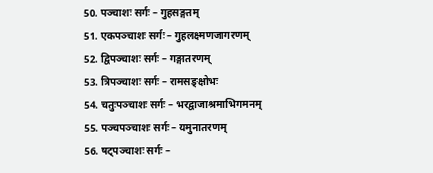50. पञ्चाशः सर्गः – गुहसङ्गतम्
51. एकपञ्चाशः सर्गः – गुहलक्ष्मणजागरणम्
52. द्विपञ्चाशः सर्गः – गङ्गातरणम्
53. त्रिपञ्चाशः सर्गः – रामसङ्क्षोभः
54. चतुःपञ्चाशः सर्गः – भरद्वाजाश्रमाभिगमनम्
55. पञ्चपञ्चाशः सर्गः – यमुनातरणम्
56. षट्पञ्चाशः सर्गः –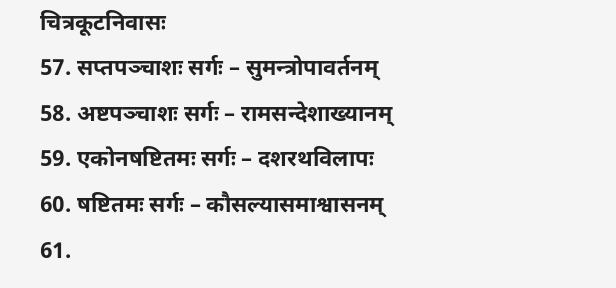चित्रकूटनिवासः
57. सप्तपञ्चाशः सर्गः – सुमन्त्रोपावर्तनम्
58. अष्टपञ्चाशः सर्गः – रामसन्देशाख्यानम्
59. एकोनषष्टितमः सर्गः – दशरथविलापः
60. षष्टितमः सर्गः – कौसल्यासमाश्वासनम्
61.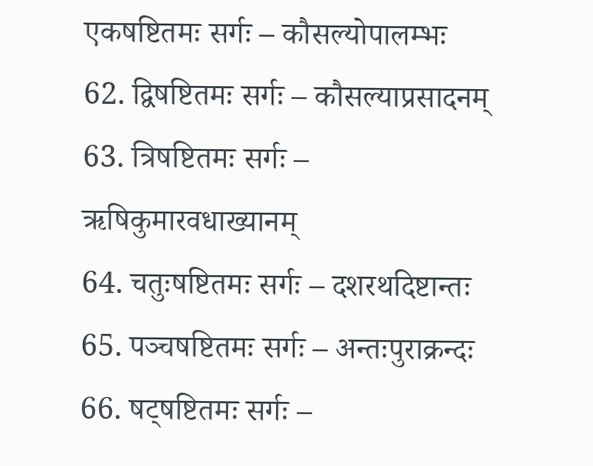एकषष्टितमः सर्गः – कौसल्योपालम्भः
62. द्विषष्टितमः सर्गः – कौसल्याप्रसादनम्
63. त्रिषष्टितमः सर्गः – ऋषिकुमारवधाख्यानम्
64. चतुःषष्टितमः सर्गः – दशरथदिष्टान्तः
65. पञ्चषष्टितमः सर्गः – अन्तःपुराक्रन्दः
66. षट्षष्टितमः सर्गः –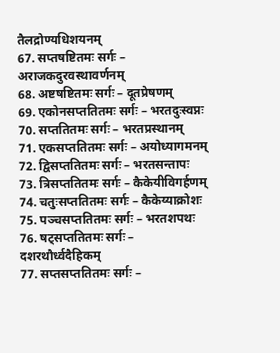तैलद्रोण्यधिशयनम्
67. सप्तषष्टितमः सर्गः – अराजकदुरवस्थावर्णनम्
68. अष्टषष्टितमः सर्गः – दूतप्रेषणम्
69. एकोनसप्ततितमः सर्गः – भरतदुःस्वप्नः
70. सप्ततितमः सर्गः – भरतप्रस्थानम्
71. एकसप्ततितमः सर्गः – अयोध्यागमनम्
72. द्विसप्ततितमः सर्गः – भरतसन्तापः
73. त्रिसप्ततितमः सर्गः – कैकेयीविगर्हणम्
74. चतुःसप्ततितमः सर्गः – कैकेय्याक्रोशः
75. पञ्चसप्ततितमः सर्गः – भरतशपथः
76. षट्सप्ततितमः सर्गः – दशरथौर्ध्वदैहिकम्
77. सप्तसप्ततितमः सर्गः –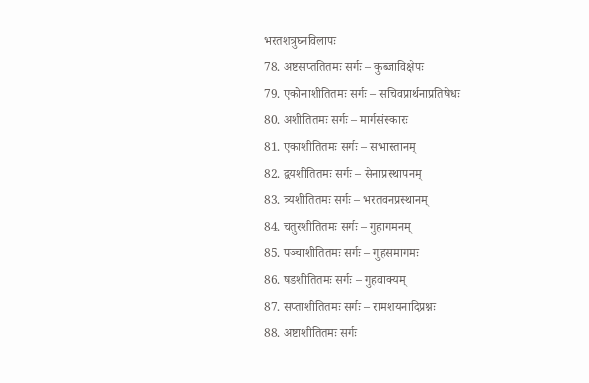भरतशत्रुघ्नविलापः
78. अष्टसप्ततितमः सर्गः – कुब्जाविक्षेपः
79. एकोनाशीतितमः सर्गः – सचिवप्रार्थनाप्रतिषेधः
80. अशीतितमः सर्गः – मार्गसंस्कारः
81. एकाशीतितमः सर्गः – सभास्तानम्
82. द्वयशीतितमः सर्गः – सेनाप्रस्थापनम्
83. त्र्यशीतितमः सर्गः – भरतवनप्रस्थानम्
84. चतुरशीतितमः सर्गः – गुहागमनम्
85. पञ्चाशीतितमः सर्गः – गुहसमागमः
86. षडशीतितमः सर्गः – गुहवाक्यम्
87. सप्ताशीतितमः सर्गः – रामशयनादिप्रश्नः
88. अष्टाशीतितमः सर्गः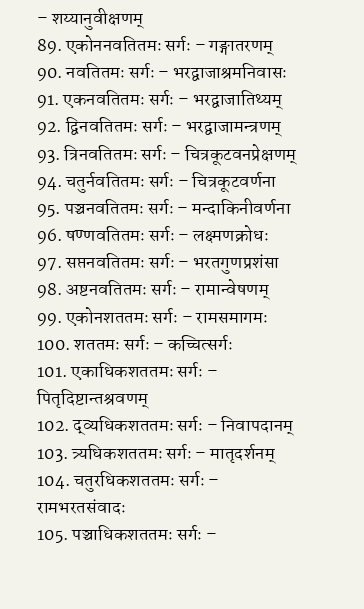– शय्यानुवीक्षणम्
89. एकोननवतितमः सर्गः – गङ्गातरणम्
90. नवतितमः सर्गः – भरद्वाजाश्रमनिवासः
91. एकनवतितमः सर्गः – भरद्वाजातिथ्यम्
92. द्विनवतितमः सर्गः – भरद्वाजामन्त्रणम्
93. त्रिनवतितमः सर्गः – चित्रकूटवनप्रेक्षणम्
94. चतुर्नवतितमः सर्गः – चित्रकूटवर्णना
95. पञ्चनवतितमः सर्गः – मन्दाकिनीवर्णना
96. षण्णवतितमः सर्गः – लक्ष्मणक्रोधः
97. सप्तनवतितमः सर्गः – भरतगुणप्रशंसा
98. अष्टनवतितमः सर्गः – रामान्वेषणम्
99. एकोनशततमः सर्गः – रामसमागमः
100. शततमः सर्गः – कच्चित्सर्गः
101. एकाधिकशततमः सर्गः – पितृदिष्टान्तश्रवणम्
102. द्व्यधिकशततमः सर्गः – निवापदानम्
103. त्र्यधिकशततमः सर्गः – मातृदर्शनम्
104. चतुरधिकशततमः सर्गः – रामभरतसंवादः
105. पञ्चाधिकशततमः सर्गः –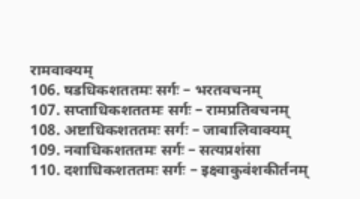रामवाक्यम्
106. षडधिकशततमः सर्गः – भरतवचनम्
107. सप्ताधिकशततमः सर्गः – रामप्रतिवचनम्
108. अष्टाधिकशततमः सर्गः – जाबालिवाक्यम्
109. नवाधिकशततमः सर्गः – सत्यप्रशंसा
110. दशाधिकशततमः सर्गः – इक्ष्वाकुवंशकीर्तनम्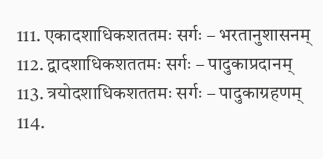111. एकादशाधिकशततमः सर्गः – भरतानुशासनम्
112. द्वादशाधिकशततमः सर्गः – पादुकाप्रदानम्
113. त्रयोदशाधिकशततमः सर्गः – पादुकाग्रहणम्
114.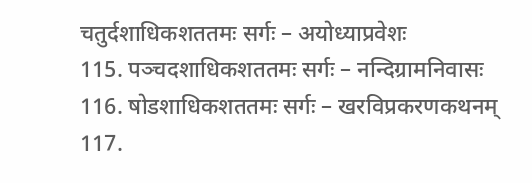चतुर्दशाधिकशततमः सर्गः – अयोध्याप्रवेशः
115. पञ्चदशाधिकशततमः सर्गः – नन्दिग्रामनिवासः
116. षोडशाधिकशततमः सर्गः – खरविप्रकरणकथनम्
117.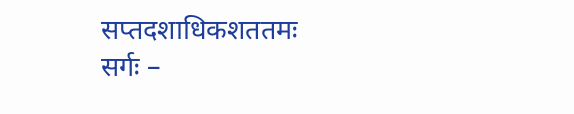सप्तदशाधिकशततमः सर्गः –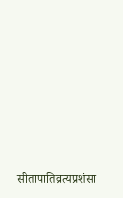सीतापातिव्रत्यप्रशंसा